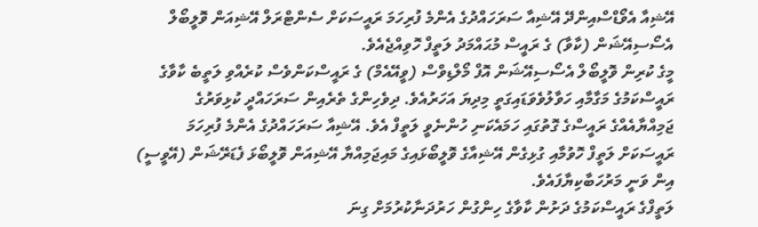އޭޝިއާ އެވޯޑްސްއިންދޭ އޭޝިއާ ސަރަހައްދުގެ އެންމެ ފުރިހަމަ ރައީސަކަށް ސެންޓްރަލް އޭޝިއަން ވޮލީބޯލް އެސޯސިއޭޝަން (ކާވާ) ގެ ރައީސް މުޙައްމަދު ލަތީފް ހޮވިއްޖެއެވެ.
މީގެ ކުރިން ވޮލީބޯލް އެސޯސިއޭޝަން އޮފް މޯލްޑިވްސް (ވީއޭއެމް) ގެ ރައީސްކަންވެސް ކުރެއްވި ލަތީބެ ކާވާގެ ރައީސްކަމުގެ މަގާމާއި ހަވާލުވެވަޑައިގަތީ މިދިޔަ އަހަރުއެވެ. ދިވެހިންގެ ތެރެއިން ސަރަހައްދީ ކުޅިވަރުގެ ޖަމިއްޔާއެއްގެ ރައީސްގެ ގޮތުގައި ހަމައެކަނި ހުންނެވީ ލަތީފް އެވެ. އޭޝިއާ ސަރަހައްދުގެ އެންމެ ފުރިހަމަ ރައީސަކަށް ލަތީފް ހޮވުމާއި ގުޅިގެން އޭޝިއާގެ ވޮލީބޯޅައިގެ މައިޖަމިއްޔާ އޭޝިއަން ވޮލީބޯޅަ ފެޑަރޭޝަން (އޭވީސީ) އިން ވަނީ މަރުހަބާކިޔާފައެވެ.
ލަތީފްގެ ރައީސްކަމުގެ ދަށުން ކާވާގެ ހިންގުން ހަރުދަނާކުރުމަށް ގިނަ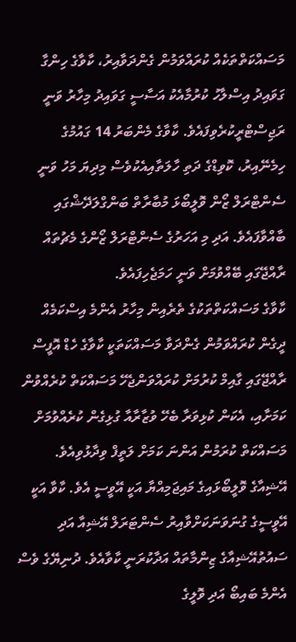މަސައްކަތްތަކެއް ކުރައްވަމުން ގެންދަވާއިރު، ކާވާގެ ހިންގާ ގަވައިދު އިސްލާހު ކުރުމާއެކު އަސާސީ ގަވައިދު މިހާރު ވަނީ ރަޖިސްޓްރީކުރެވިފައެވެ. ކާވާގެ މެންބަރު 14 ގައުމުގެ ހިމެނޭއިރު، ކޮވިޑްގެ ދަތި ހާލަތާއިއެކުވެސް މިދިޔަ މަހު ވަނީ ސެންޓްރަލް ޒޯން ވޮލީބޯޅަ މުބާރާތް ބަންގްލަދޭޝްގައި ބާއްވާފައެވެ. އަދި މި އަހަރުގެ ސެންޓްރަލް ޒޯންގެ މެޗުތައް ރާއްޖޭގައި ބޭއްވުމަށް ވަނީ ހަމަޖެހިފައެވެ.
ކާވާގެ މަސައްކަތްތަކުގެ ތެރެއިން މިހާރު އެންމެ އިސްކަމެއް ދީގެން ކުރައްވަމުން ގެންދަވާ މަސައްކަތަކީ ކާވާގެ ހެޑް އޮފީސް ރާއްޖޭގައި ގާއިމް ކުރުމަށް ކުރައްވަންޖެހޭ މަސައްކަތް ކުރެއްވުން ކަމަށާއި، އެކަން ކުޅިވަރާ ބެހޭ ވުޒާރާއާ ގުޅިގެން ކުރެއްވުމަށް މަސައްކަތް ކުރަމުން އަންނަ ކަމަށް ލަތީފް ވިދާޅުވިއެވެ.
އޭޝިއާގެ ވޮލީބޯޅައިގެ މައިޖަމިއްޔާ އަކީ އޭވީސީ އެވެ. ކާވާ އަކީ އޭވީސީގެ ގުނަވަނަކަށްވާއިރު ސެންޓަރަލް އޭޝިއާ އަދި ސައުތުއޭޝިއާގެ ޒިންމާތައް އަދާކުރަނީ ކާވާއެވެ. ދުނިޔޭގެ ވެސް އެންމެ ބައިބޯ އަދި ވޮލީގެ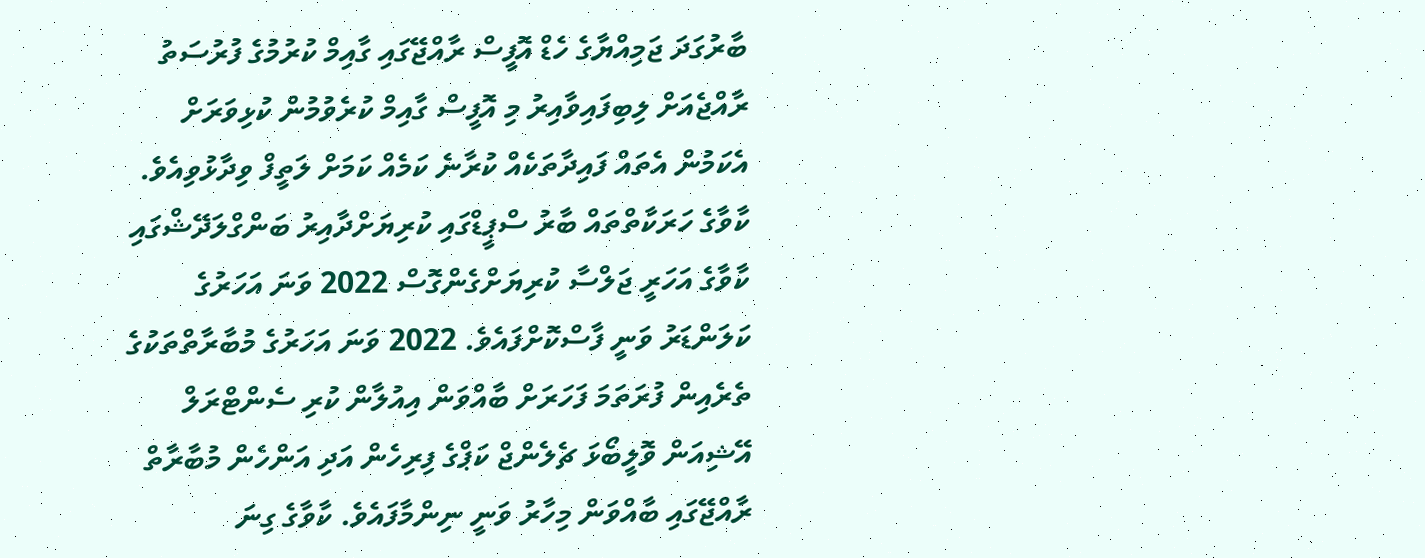ބާރުގަދަ ޖަމިއްޔާގެ ހެޑް އޮފީސް ރާއްޖޭގައި ގާއިމް ކުރުމުގެ ފުރުސަތު ރާއްޖެއަށް ލިބިފައިވާއިރު މި އޮފީސް ގާއިމް ކުރެވުމުން ކުޅިވަރަށް އެކަމުން އެތައް ފައިދާތަކެއް ކުރާނެ ކަމެއް ކަމަށް ލަތީފް ވިދާޅުވިއެވެ.
ކާވާގެ ހަރަކާތްތައް ބާރު ސްޕީޑްގައި ކުރިޔަށްދާއިރު ބަންގްލަދޭޝްގައި ކާވާގެ އަހަރީ ޖަލްސާ ކުރިޔަށްގެންގޮސް 2022 ވަނަ އަހަރުގެ ކަލަންޑަރު ވަނީ ފާސްކޮށްފައެވެ. 2022 ވަނަ އަހަރުގެ މުބާރާތްތަކުގެ ތެރެއިން ފުރަތަމަ ފަހަރަށް ބާއްވަން އިއުލާން ކުރި ސެންޓްރަލް އޭޝިއަން ވޮލީބޯޅަ ޗެލެންޖް ކަޕްގެ ފިރިހެން އަދި އަންހެން މުބާރާތް ރާއްޖޭގައި ބާއްވަން މިހާރު ވަނީ ނިންމާފައެވެ. ކާވާގެ ގިނަ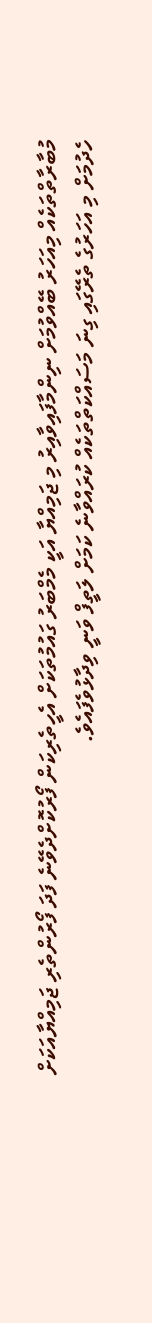މުބާރާތްތަކެއް މިއަހަރު ބޭއްވުމަށް ނިންމާފައިވާއިރު މި ޖަމިއްޔާ އަކީ މެމްބަރު ގައުމުތަކަށް އެހީތެރިކަން ފޯރުކޮށްދެވޭނެ ފަދަ ފޯރުންތެރި ޖަމިއްޔާއަކަށް ހެދުމަށް މި އަހަރުގެ ތެރޭގައި ގިނަ މަސައްކަތްތަކެއް ކުރައްވާނެ ކަމަށް ލަތީފް ވަނީ ވިދާޅުވެފައެވެ.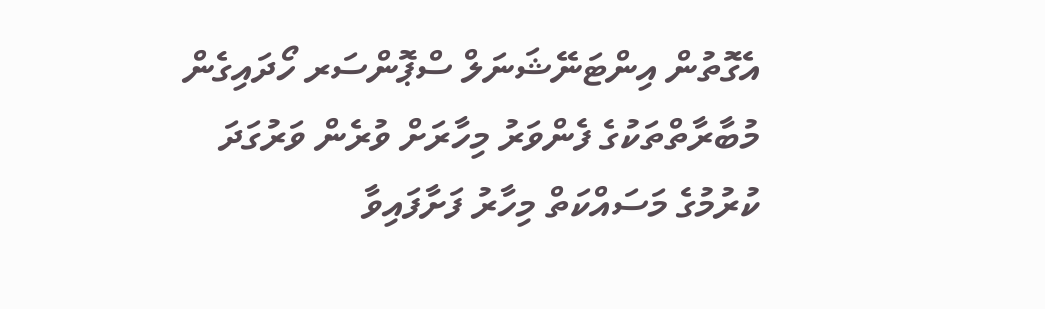އެގޮތުން އިންޓަނޭޝަނަލް ސްޕޮންސަރ ހޯދައިގެން މުބާރާތްތަކުގެ ފެންވަރު މިހާރަށް ވުރެން ވަރުގަދަ ކުރުމުގެ މަސައްކަތް މިހާރު ފަށާފައިވާ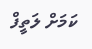ކަމަށް ލަތީފް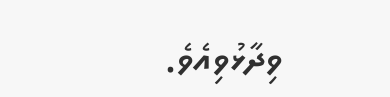ވިދާޅުވިއެވެ.